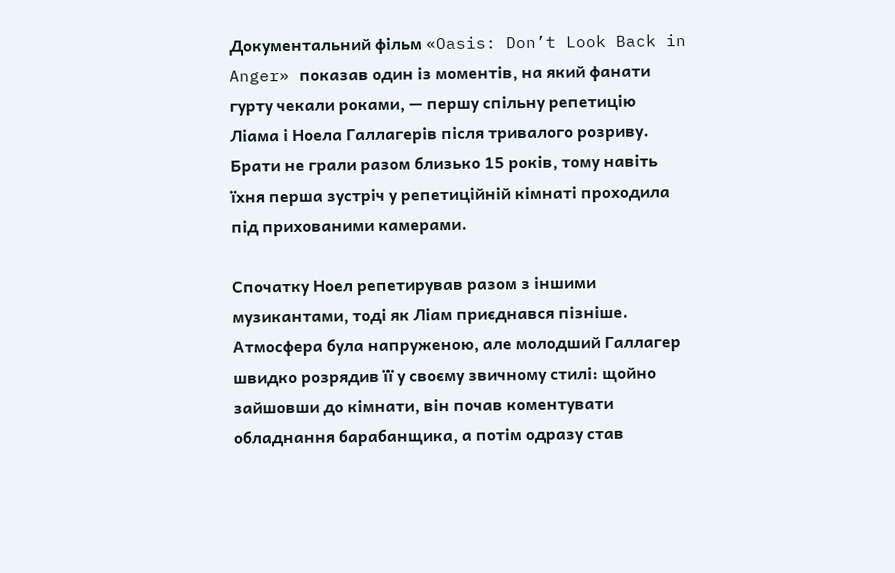Документальний фільм «Oasis: Don’t Look Back in Anger» показав один із моментів, на який фанати гурту чекали роками, — першу спільну репетицію Ліама і Ноела Галлагерів після тривалого розриву. Брати не грали разом близько 15 років, тому навіть їхня перша зустріч у репетиційній кімнаті проходила під прихованими камерами.

Спочатку Ноел репетирував разом з іншими музикантами, тоді як Ліам приєднався пізніше. Атмосфера була напруженою, але молодший Галлагер швидко розрядив її у своєму звичному стилі: щойно зайшовши до кімнати, він почав коментувати обладнання барабанщика, а потім одразу став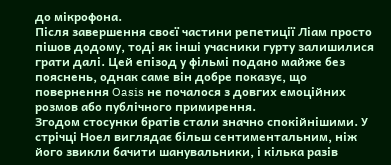до мікрофона.
Після завершення своєї частини репетиції Ліам просто пішов додому, тоді як інші учасники гурту залишилися грати далі. Цей епізод у фільмі подано майже без пояснень, однак саме він добре показує, що повернення Oasis не почалося з довгих емоційних розмов або публічного примирення.
Згодом стосунки братів стали значно спокійнішими. У стрічці Ноел виглядає більш сентиментальним, ніж його звикли бачити шанувальники, і кілька разів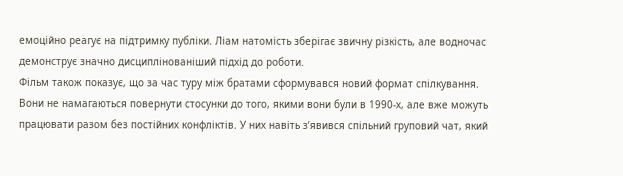емоційно реагує на підтримку публіки. Ліам натомість зберігає звичну різкість, але водночас демонструє значно дисциплінованіший підхід до роботи.
Фільм також показує, що за час туру між братами сформувався новий формат спілкування. Вони не намагаються повернути стосунки до того, якими вони були в 1990-х, але вже можуть працювати разом без постійних конфліктів. У них навіть з’явився спільний груповий чат, який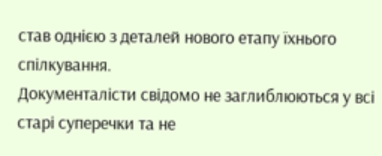став однією з деталей нового етапу їхнього спілкування.
Документалісти свідомо не заглиблюються у всі старі суперечки та не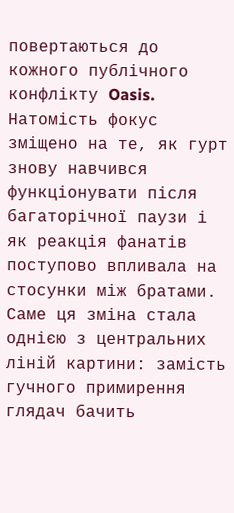повертаються до кожного публічного конфлікту Oasis. Натомість фокус зміщено на те, як гурт знову навчився функціонувати після багаторічної паузи і як реакція фанатів поступово впливала на стосунки між братами.
Саме ця зміна стала однією з центральних ліній картини: замість гучного примирення глядач бачить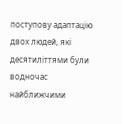поступову адаптацію двох людей, які десятиліттями були водночас найближчими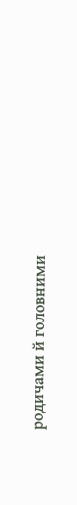родичами й головними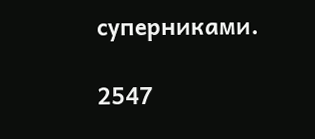суперниками.

2547